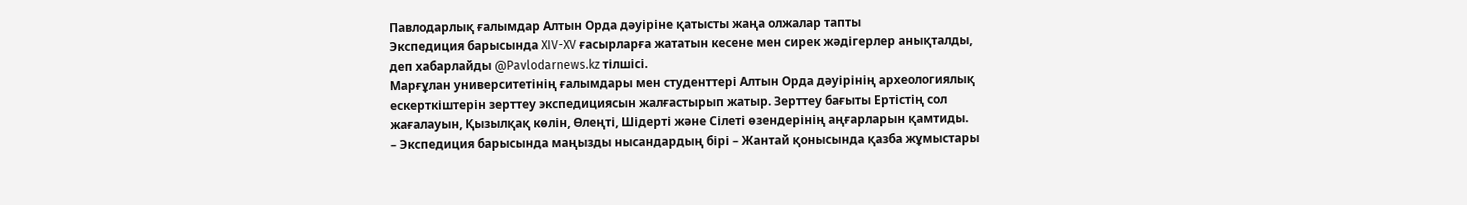Павлодарлық ғалымдар Алтын Орда дәуіріне қатысты жаңа олжалар тапты
Экспедиция барысында XIV-XV ғасырларға жататын кесене мен сирек жәдігерлер анықталды, деп хабарлайды @Pavlodarnews.kz тілшісі.
Марғұлан университетінің ғалымдары мен студенттері Алтын Орда дәуірінің археологиялық ескерткіштерін зерттеу экспедициясын жалғастырып жатыр. Зерттеу бағыты Ертістің сол жағалауын, Қызылқақ көлін, Өлеңті, Шідерті және Сілеті өзендерінің аңғарларын қамтиды.
– Экспедиция барысында маңызды нысандардың бірі – Жантай қонысында қазба жұмыстары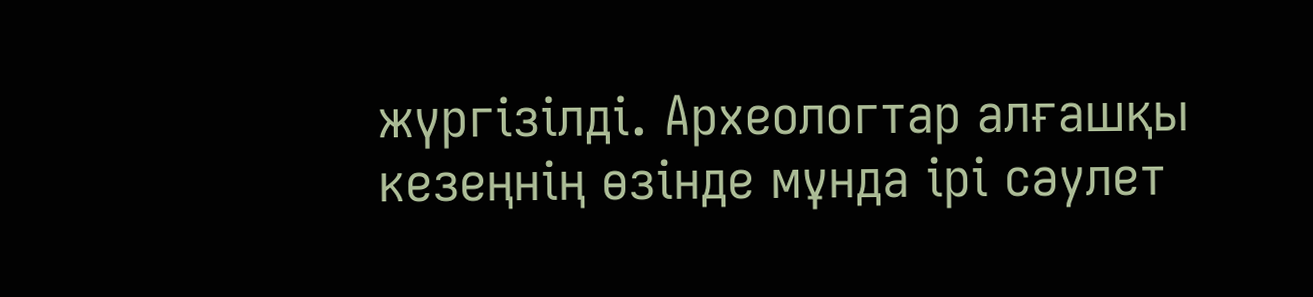жүргізілді. Археологтар алғашқы кезеңнің өзінде мұнда ірі сәулет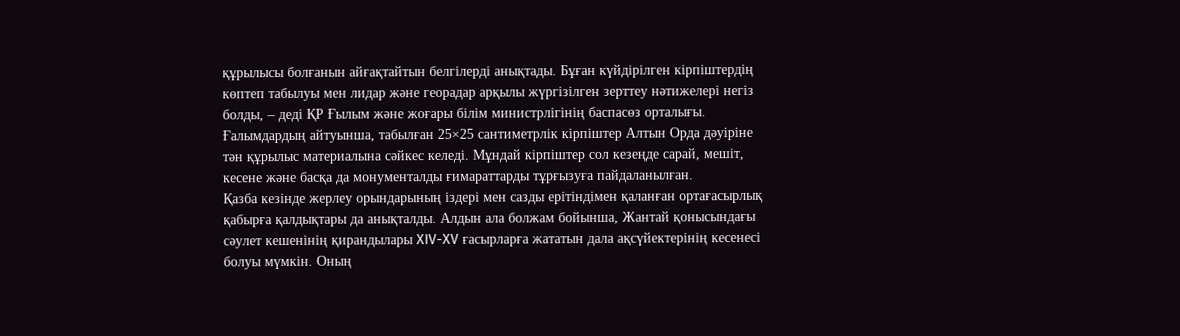құрылысы болғанын айғақтайтын белгілерді анықтады. Бұған күйдірілген кірпіштердің көптеп табылуы мен лидар және георадар арқылы жүргізілген зерттеу нәтижелері негіз болды, – деді ҚР Ғылым және жоғары білім министрлігінің баспасөз орталығы.
Ғалымдардың айтуынша, табылған 25×25 сантиметрлік кірпіштер Алтын Орда дәуіріне тән құрылыс материалына сәйкес келеді. Мұндай кірпіштер сол кезеңде сарай, мешіт, кесене және басқа да монументалды ғимараттарды тұрғызуға пайдаланылған.
Қазба кезінде жерлеу орындарының іздері мен сазды ерітіндімен қаланған ортағасырлық қабырға қалдықтары да анықталды. Алдын ала болжам бойынша, Жантай қонысындағы сәулет кешенінің қирандылары XIV-XV ғасырларға жататын дала ақсүйектерінің кесенесі болуы мүмкін. Оның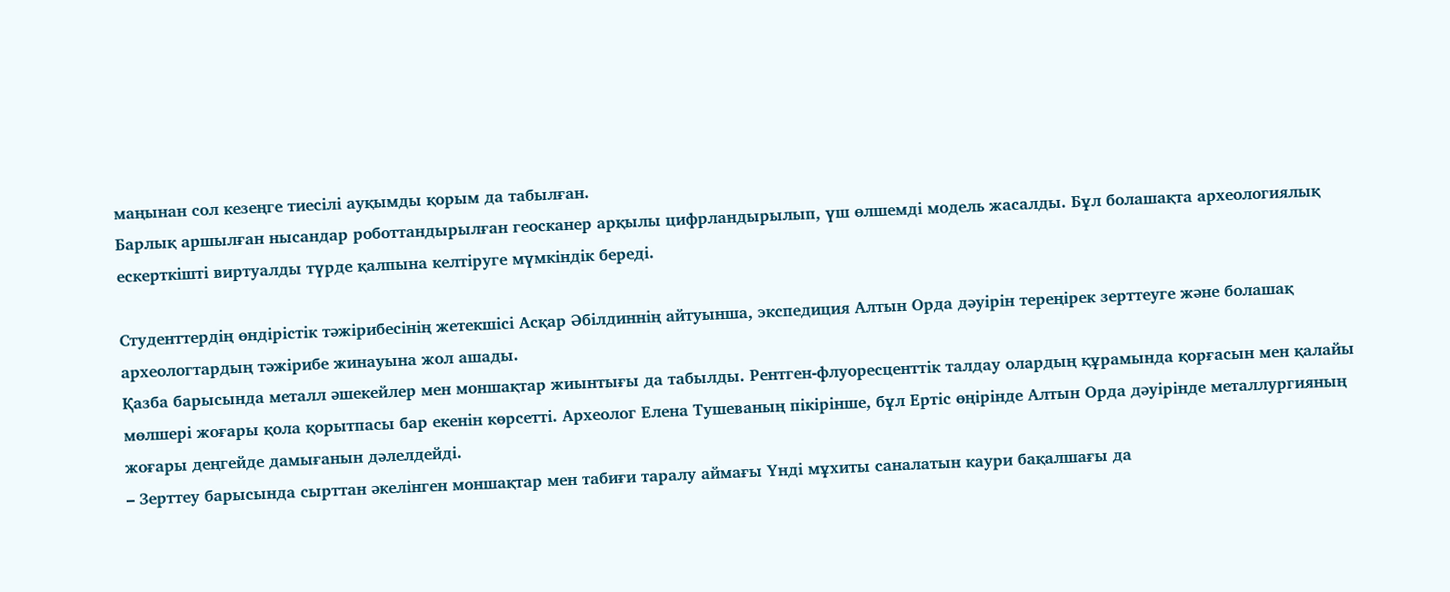маңынан сол кезеңге тиесілі ауқымды қорым да табылған.
Барлық аршылған нысандар роботтандырылған геосканер арқылы цифрландырылып, үш өлшемді модель жасалды. Бұл болашақта археологиялық ескерткішті виртуалды түрде қалпына келтіруге мүмкіндік береді.

Студенттердің өндірістік тәжірибесінің жетекшісі Асқар Әбілдиннің айтуынша, экспедиция Алтын Орда дәуірін тереңірек зерттеуге және болашақ археологтардың тәжірибе жинауына жол ашады.
Қазба барысында металл әшекейлер мен моншақтар жиынтығы да табылды. Рентген-флуоресценттік талдау олардың құрамында қорғасын мен қалайы мөлшері жоғары қола қорытпасы бар екенін көрсетті. Археолог Елена Тушеваның пікірінше, бұл Ертіс өңірінде Алтын Орда дәуірінде металлургияның жоғары деңгейде дамығанын дәлелдейді.
– Зерттеу барысында сырттан әкелінген моншақтар мен табиғи таралу аймағы Үнді мұхиты саналатын каури бақалшағы да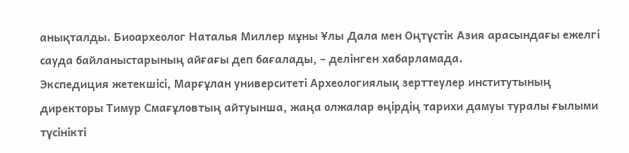анықталды. Биоархеолог Наталья Миллер мұны Ұлы Дала мен Оңтүстік Азия арасындағы ежелгі сауда байланыстарының айғағы деп бағалады, – делінген хабарламада.
Экспедиция жетекшісі, Марғұлан университеті Археологиялық зерттеулер институтының директоры Тимур Смағұловтың айтуынша, жаңа олжалар өңірдің тарихи дамуы туралы ғылыми түсінікті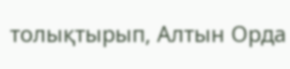толықтырып, Алтын Орда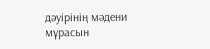дәуірінің мәдени мұрасын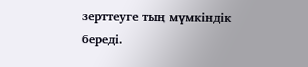зерттеуге тың мүмкіндік береді.